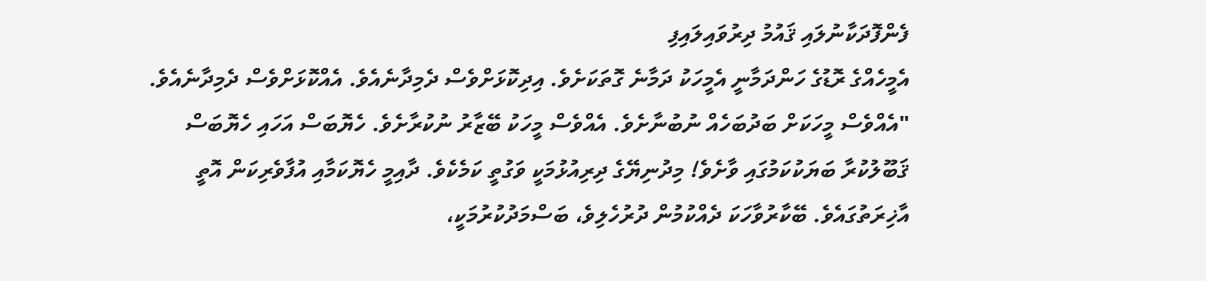ފެންފޮދަކާނުލައި ޤައުމު ދިރުވައިލައިފި
އެމީހެއްގެ ރޮޑުގެ ހަންދަމާނީ އެމީހަކު ދަމާނެ ގޮތަކަށެވެ. އިދިކޮޅަށްވެސް ދެމިދާނެއެވެ. އެއްކޮޅަށްވެސް ދެމިދާނެއެވެ.
"އެއްވެސް މީހަކަށް ބަދުބަހެއް ނުބުނާށެވެ. އެއްވެސް މީހަކު ބޭޒާރު ނުކުރާށެވެ. ހެޔޮބަސް އަހައި ހެޔޮބަސް ޤަބޫލުކުރާ ބަޔަކުކަމުގައި ވާށެވެ! މިދުނިޔޭގެ ދިރިއުޅުމަކީ ވަގުތީ ކަމެކެވެ. ދާއިމީ ހެޔޮކަމާއި އުފާވެރިކަން އޮތީ އާޚިރަތުގައެވެ. ބޭކާރުވާހަކަ ދެއްކުމުން ދުރުހެލިވެ، ބަސްމަދުކުރުމަކީ،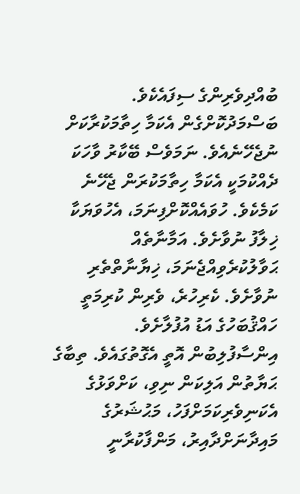ބުއްދިވެރިންގެ ސިފައެކެވެ. ބަސްމަދުކޮށްގެން އެކަމާ ހިތާމަކުރާކަށް ނުޖެހޭނެއެވެ. ނަމަވެސް ބޭކާރު ވާހަކަ ދެއްކުމަކީ އެކަމާ ހިތާމަކުރަން ޖެހޭނެ ކަމެކެވެ. ހުވައެއްކޮށްފިނަމަ، އެހުވަޔަކާ ޚިލާފު ނުވާށެވެ. އަމާނާތެއް ޙަވާލުކުރެވިއްޖެނަމަ، ޚިޔާނާތްތެރި ނުވާށެވެ. ކެރިހުރެ، ވެރިން ކުރިމަތީ ހައްޤުބަހުގެ އަޑު އުފުލާށެވެ. އިންސާފުލިބުން އޮތީ އެގޮތުގައެވެ. ތިބާގެ ޙަޔާތުން އަލިކަން ނިވި، ކަށްވަޅުގެ އެކަނިވެރިކަމަށްފަހު، މަޙުޝަރުގެ މައިދާނަށްދާއިރު، މަންފާކުރާނީ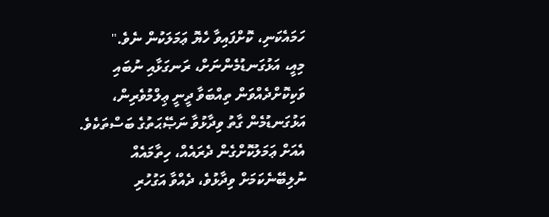ހަމައެކަނި، ކޮށްފައިވާ ހެޔޮ ޢަމަލަކުން ނެވެ."
މިއީ، އަޅުގަނޑުމެންނަށް، ރަނގަޅާއި ނުބައި ވަކިކޮށްދެއްވަން ތިއްބަވާ ދީނީ ޢިލްމުވެރިން، އަޅުގަނޑުމެން ގާތު ވިދާޅުވާ ނަޞޭޙަތުގެ ބަސްތަކެވެ. އެއަށް ޢަމަލުކޮށްގެން ދެރައެއް، ހިތާމައެއް ނުލިބޭނެކަމަށް ވިދާޅުވެ، ދެއްވާ އަގުހުރި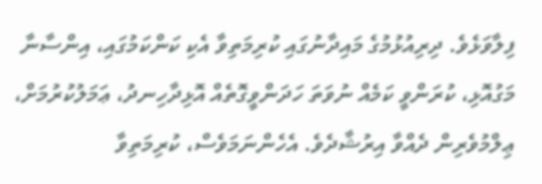ފިލާވަޅެވެ. ދިރިއުޅުމުގެ މައިދާނުގައި ކުރިމަތިވާ އެކި ކަންކަމުގައި، އިންސާނާ މަގުއޮޅި، ކުރަންވީ ކަމެއް ނުވަތަ ހަދަންވީގޮތެއް އޮޅިދާހިނދު، ޢަމަލުކުރުމަށް، ޢިލްމުވެރިން ދެއްވާ އިރުޝާދެވެ. އެހެންނަމަވެސް، ކުރިމަތިވާ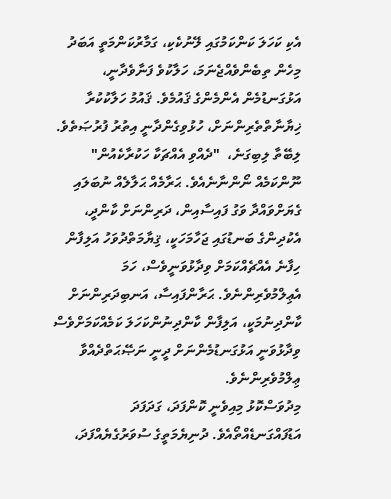އެކި ކަހަލަ ކަންކަމުގައި ލޭނުކެކި، ގަމާރުކަންމަތީ އަބަދު މިހެން ތިބެންވެއްޖެނަމަ، ހަލާކުވެ ފަނާވެދާނީ، އަޅުގަނޑުމެން އެންމެންގެ ޤައުމެވެ. ޤައުމު ހަލާކުކުރާ ޚިޔާނާތްތެރިންނަށް، ހުޅުވިގެންދާނީ އިތުރު ފުރުޞަތެވެ. ލިބޭތާ ލިބިގަނެ،  "ދެއްވި އެއްޗަކާ ހަކުރާކެއުން" ނޫންކަމެއް ނޯންނާނެއެވެ. ޙަރާމެއް ޙަލާލެއް ނުބަލައި ގެޔަށްވައްދާ ވަގު ފައިސާއިން، ދަރިންނަށް ކާންދީ، އެކުދިންގެ ބަނޑުގައި ޖަހާމަހަކީ، ޤިޔާމަތްދުވަހު އަލިފާން ހިފާނެ އެއްޗެއްކަމަށް ވިދާޅުވަނީވެސް، ހަމަ އެޢިލްމުވެރިންނެވެ. ޙަރާންފައިސާ، އަނބިދަރިންނަށް ކާންދިނުމަކީ، އަލިފާން ކާންދިނުންކަހަލަ ކަމެއްކަމަށްވެސް ވިދާޅުވަނީ އަޅުގަނޑުމެންނަށް ދީނީ ނަޞޭޙަތްދެއްވާ ޢިލްމުވެރިންނެވެ.
މިދުވަސްކޮޅު މިއިވެނީ ކޮންފަދަ، ގަދަފަދަ އަޑުފައްގަނޑެއްތޯއެވެ. ދުނިޔެމަތީގެ ސުވަރުގެޔެއްފަދަ،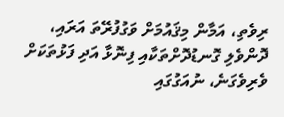ރިވެތި، އަމާން މިޤައުމަށް ވަގުފުރޭތަ އަރައި، ދޮންވެލި ގޮނޑުދޮށްތަކާއި ފިނޮޅާ އަދި ފަޅުތަކަށް ވެރިވެގަނެ، ނުއަގުގައި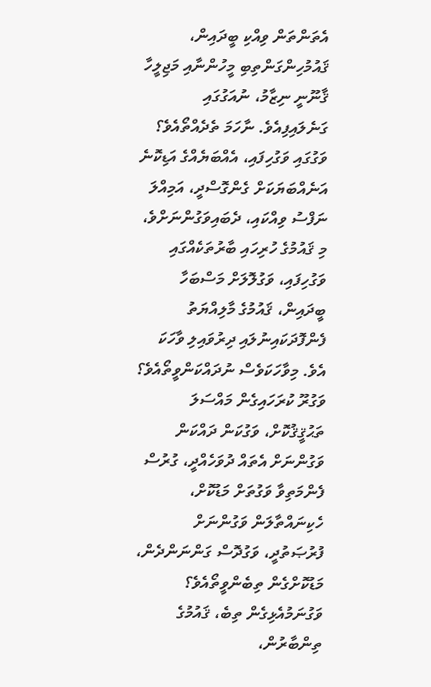އެތަންތަން ވިއްކި ބީދައިން، ޤައުމުހިންގަންތިބި މީހުންނާއި މަޖިލީހާ ޤާނޫނީ ނިޒާމު، ނުއަގުގައި ގަނެލައިފިއެވެ. ނާހަމަ ތެދެއްތޯއެވެ؟ ވަގުގައި ވަގުހިފައި، އެއްބަޔެއްގެ އަޑިކޮނެ އަނެއްބަޔަކަށް ގެންގޮސްދީ، އަމިއްލަ ނަފްސު ވިއްކައި، ދެބައިވަގުންނަށްވެ، މި ޤައުމުގެ ހުރިހައި ބާރުތަކެއްގައި ވަގުހިފައި، ވަގުލޮލަށް މަސްބަހާ ބީދައިން، ޤައުމުގެ މާލިއްޔަތު ފެންފޮދަކައިނުލައި ދިރުވައިލި ވާހަކަ އެވެ. މިވާހަކަވެސް ނުދައްކަންވީތޯއެވެ؟ ވަގުރޫ ކުރަހައިގެން މައްސަލަ ތަޙުޤީޤުކޮށް، ވަގުކަން ދައްކަން ވަގުންނަށް އެތައް ދުވަހެއްދީ، ގުރުސް ފެންމަތިވާ ވަގުތަށް މަޑުކޮށް، ހެކިނައްތާލަން ވަގުންނަށް ފުރުޞަތުދީ، ވަގުދޮސް ގަންނަންދެން،  މަޑުކޮށްގެން ތިބެންވީތޯއެވެ؟ ވަގުނަމުއެޅިގެން ތިބެ، ޤައުމުގެ ތިންބާރުން،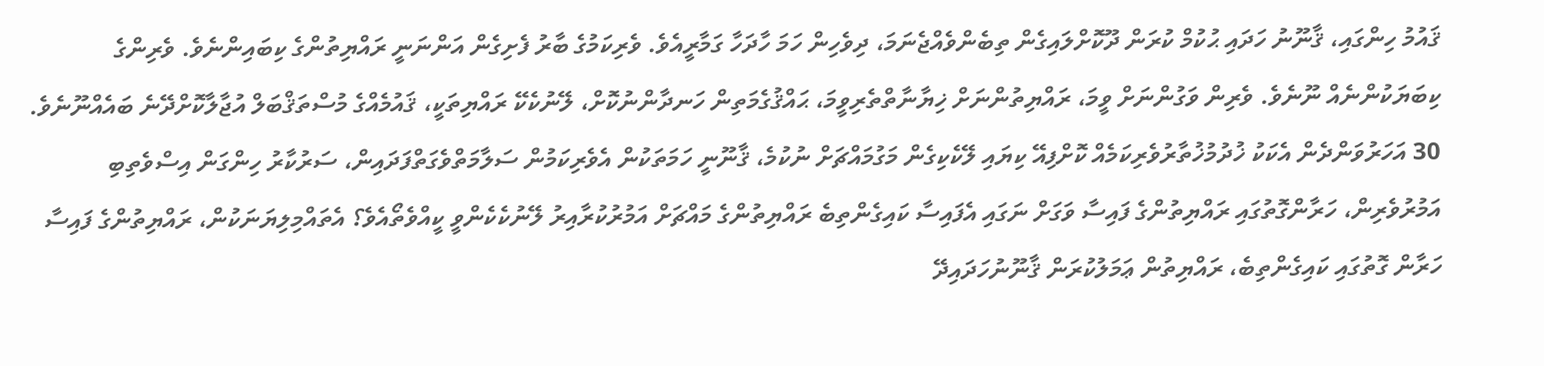ޤައުމު ހިންގައި، ޤާނޫނު ހަދައި ޙުކުމް ކުރަން ދޫކޮށްލައިގެން ތިބެންވެއްޖެނަމަ، ދިވެހިން ހަމަ ހާދަހާ ގަމާރީއެވެ. ވެރިކަމުގެ ބާރު ފެށިގެން އަންނަނީ ރައްޔިތުންގެ ކިބައިންނެވެ. ވެރިންގެ ކިބަޔަކުންނެއް ނޫނެވެ. ވެރިން ވަގުންނަށް ވީމަ، ރައްޔިތުންނަށް ޚިޔާނާތްތެރިވީމަ، ޙައްޤުގެމަތިން ހަނދާންނުކޮށް، ލޭނުކެކޭ ރައްޔިތަކީ، ޤައުމެއްގެ މުސްތަޤްބަލް އުޖާލާކޮށްދޭނެ ބައެއްނޫނެވެ.
30 އަހަރުވަންދެން އެކަކު ޚުދުމުޚުތާރުވެރިކަމެއް ކޮށްފިއޭ ކިޔައި ލޭކެކިގެން މަގުމައްޗަށް ނުކުމެ، ޤާނޫނީ ހަމަތަކުން އެވެރިކަމުން ސަލާމަތްވެގަތްފަދައިން، ސަރުކާރު ހިންގަން އިސްވެތިބި އަމުރުވެރިން، ހަރާންގޮތުގައި ރައްޔިތުންގެ ފައިސާ ވަގަށް ނަގައި އެފައިސާ ކައިގެންތިބެ ރައްޔިތުންގެ މައްޗަށް އަމުރުކުރާއިރު ލޭނުކެކެންވީ ކީއްވެތޯއެވެ؟ އެތައްމިލިޔަނަކުން، ރައްޔިތުންގެ ފައިސާ ހަރާން ގޮތުގައި ކައިގެންތިބެ، ރައްޔިތުން ޢަމަލުކުރަން ޤާނޫނުހަދައިދޭ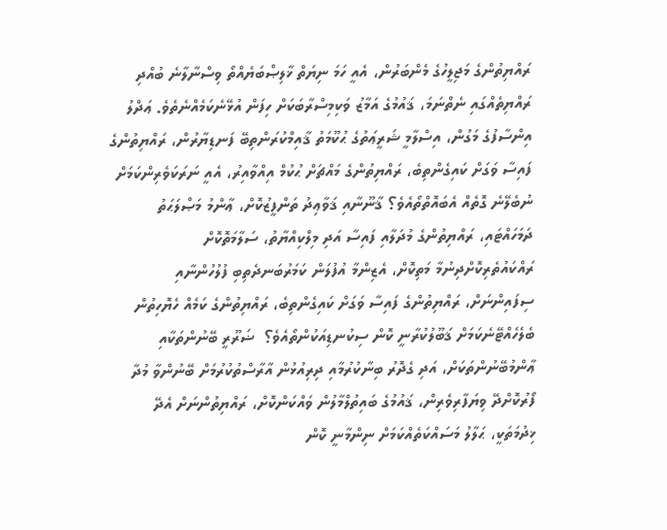ރައްޔިތުންގެ މަޖިލީހުގެ މެންބަރުން، އެއީ ހަމަ ނިޔަތް ޚާލިޞްބަޔެއްތޯ ވިސްނާލާނެ ބުއްދި ރައްޔިތެއްގައި ނެތްނަމަ، ޤައުމުގެ އަމާޒު ވަކިމިސްރާބަކަށް ހިފަން އުޅޭނެކަމެއްނެތެވެ. ޢަދްލު އިންސާފުގެ މަގުން، އިސްލާމީ ޝަރީޢަތުގެ ޙުކޫމަތު ޤާއިމްކުރަންތިބޭ ފަނޑިޔާރުން، ރައްޔިތުންގެ ފައިސާ ވަގަށް ކައިގެންތިބެ، ރައްޔިތުންގެ މައްޗަށް ޙުކުމް އިއްވާއިރު، އެއީ ނަރަކަވެރިންކަމަށް ނުބެލޭނެ ގޮތެއް އެބައޮތްތޯއެވެ؟ ޤާނޫނާއި ޤަވާޢިދު ތަންފީޒުކޮށް، ޢާންމު މަޞްލަޙަތު ދަމަހައްޓައި، ރައްޔިތުންގެ މުދަލާއި ފައިސާ އަދި މިލްކިއްޔާތު، ސަލާމަތޮކޮށް ރައްކައުތެރިކޮށްދިނުމާ މަތިކޮށް، އެޒިންމާ އުފުލަން ކަމަރުބަނދެތިބި ފުލުހުންނާއި ސިފައިންނަށް، ރައްޔިތުންގެ ފައިސާ ވަގަށް ކައިގެންތިބެ، ރައްޔިތުންގެ ކަމެއް ހެޔޮހިތުން ބެލެހެއްޓޭނެކަމަށް ޤަބޫލުކުރާނީ ކޮން ސިކުނޑިއަކުންތޯއެވެ؟  ޟަރޫރީ ބޭނުންތަކާއި ޢާންމުބޭނުންތަކަށް، އަދި ގެދޮރު ބިނާކުރުމާއި ދިރިއުޅުން އާރާސްތުކުރުމަށް ބޭނުންވާ މުދާ ފޯރުކޮށްދޭ ވިޔަފާރިވެރިން، ޤައުމުގެ ބައިތުލްމާލުން ވައްކަންކޮށް، ރައްޔިތުންނަށް އެދޭ ޚިދުމަތަކީ، ޙަލާލު މަސައްކަތެއްކަމަށް ނިންމާނީ ކޮން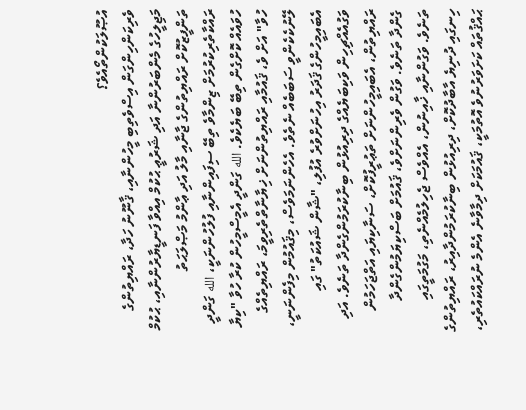އުޞޫލަކުންތޯއެވެ؟
ވެރިކަންހިންގަން އިސްވެތިބި މީހުންނާއި، ޤާނޫނު ހަދާ، ރައްޔިތުންގެ މަޖިލީހުގެ މެންބަރުންނާ އަދި ޝަރުޢީ ޙުކުމް އިއްވާ ފަނޑީޔާރުންނާއި، ޙުކުމް ތަންފީޒުކޮށް ރައްޔިތުންގެ ޖާނާއި މާލު އަދި ޢާންމު މަޞްލަޙަތު ރައްކާތެރިކުރުމަށް ޒިންމާވެ ތިބޭ ސިފައިންނާއި ފުލުހުންނަކީ، الله ގަންދީ ހުވައެއް ކޮށްގެން ތިބޭ ބަޔެކެވެ. الله ގަންދީ އެމީސްމީހުން ކުރާ ހުވާ "ކިޔާ ހުވާ" އަށް ވެ، ޤައުމާއި ރައްޔިތުންނަށް ޚިޔާނާތްތެރިވީމަ، ރައްޔިތެއްގެ ލޭނުކެކެންވީ ސަބަބެއް ނެތެވެ. އެހެންނަމަވެސް، މިޤައުމުން މިފެންނަނީ، އެބައިމީހުންގެ ޤަދަރު އިހުނަށްވުރެ އުފުލި، "ޝާން ޝައުކަތު" ގައި ވަގުއެއްޗިހިން ވަކިބަޔެއްގެ ދިރިއުޅުން ބިނާކުރަމުންގެންދާ ތަނެވެ. އަދި ރައްޔިތުން، އެބައިމީހުންނަށް ތަޢުރީފުކޮށް، ސަނާކިޔައި އަތްޖަހަމުން ގެންދާ ތަނެވެ. ވަގުން ވެރިންނަށްވެ، ޤައުމަށް ބަސްކިޔަމުންގެންދާ ތަނެވެ. ވަގުންނާއި ޚާއިނުން، އެއްވެސް ޖެހިލުމެއްނެތި، މަގުމަތީގައި ހިނގައި ދުނިޔެ އާބާދުކޮށް، ދިރިއުޅުން ބިނާކުރަމުންދާއިރު، ރައްޔިތުންގެ ޙައްޤުތައް ކަށަވަރުނުވެ އޮތުމަކީ، ޤައުމަކަށް ދިމާވާނެ އެންމެ ނުރައްކައުތެރި،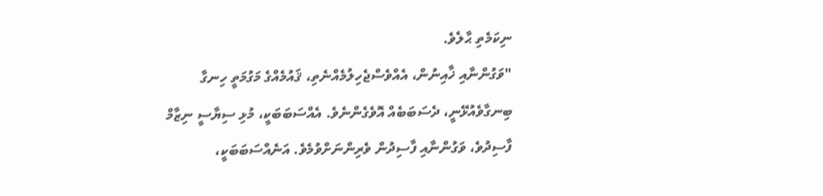ނިކަމެތި ޙާލެވެ.
"ވަގުންނާއި ޚާއިނުން، އެއްވެސްޖެހިލުމެއްނެތި، ޤައުމެއްގެ މަގުމަތީ ހިނގާ ބިނގާވެއުޅޭނީ، ދެސަބަބެއް އޮވެގެންނެވެ. އެއްސަބަބަކީ، މުޅި ސިޔާސީ ނިޒާމް ފާސިދުވެ، ވަގުންނާއި ފާސިދުން ވެރިންނަށްވުމެވެ. އަނެއްސަބަބަކީ،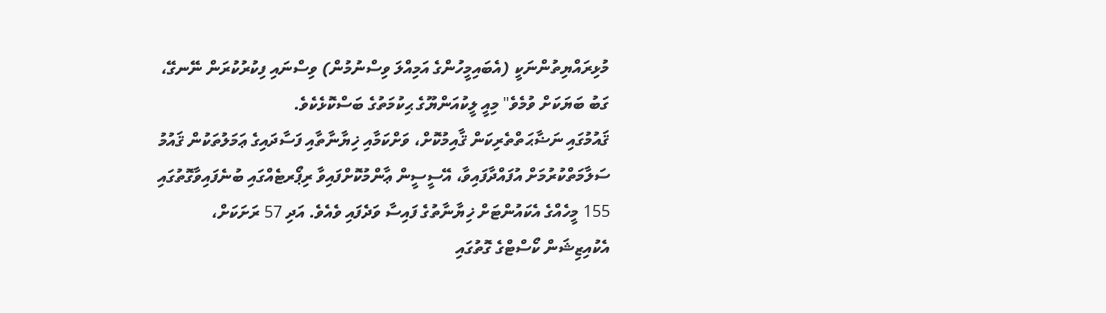މުޅިރައްޔިތުންނަކީ (އެބައިމީހުންގެ އަމިއްލަ ވިސްނުމުން) ވިސްނައި ފިކުރުކުރަން ނޭނގޭ، ގަބު ބަޔަކަށް ވުމެވެ" މިއީ ލީކުއަންޔޫގެ ޙިކުމަތުގެ ބަސްކޮޅެކެވެ.
ޤައުމުގައި ނަޟާޙަތްތެރިކަން ޤާއިމުކޮށް، ވަށްކަމާއި ޚިޔާނާތާއި ފަސާދައިގެ ޢަމަލުތަކުން ޤައުމު ސަލާމަތްކުރުމަށް އުފައްދާފައިވާ، އޭސީސީން ޢާންމުކޮށްފައިވާ ރިޕޯރޓެއްގައި ބުނެފައިވާގޮތުގައި 155 މީހެއްގެ އެކައުންޓަށް ޚިޔާނާތުގެ ފައިސާ ވަދެފައި ވެއެވެ. އަދި 57 ރަށަކަށް، އެކުއިޒިޝަން ކޯސްޓްގެ ގޮތުގައި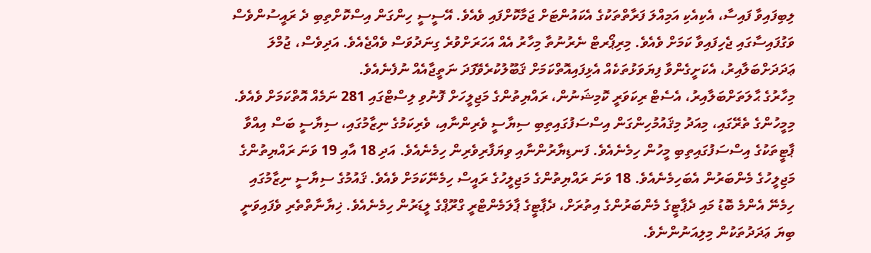ލިބިފައިވާ ފައިސާ، އެކިއެކި އަމިއްލަ ފަރާތްތަކުގެ އެކައުންޓަށް ޖަމާކޮށްފައި ވެއެވެ. އޭސީސީ ހިންގަން އިސްކޮށްތިބި ދެ ރައީސުންވެސް ވަގުފައިސާގައި ޖެހިފައިވާ ކަމަށް ވެއެވެ. މިރިޕޯރޓް ނެރުނުތާ މިހާރު އެއް އަހަރަށްވުރެ ގިނަދުވަސް ވެއްޖެއެވެ. އަދިވެސް، ޖުމްލަ ޢަދަދަށްބަލާއިރު، އެކަށީގެންވާ ފިޔަވަޅުތަކެއް އެޅިފައިއޮތްކަމަށް ޤަބޫލުކުރެވޭފަދަ ނަތީޖާއެއް ނުފެނެއެވެ.
މިހާރުގެ ޙާލަތަށްބަލާއިރު، އެސެޓް ރިކަވަރީ ކޮމިޝަނުން، ރައްޔިތުންގެ މަޖިލީހަށް ފޮނުވި ލިސްޓްގައި 281 ނަމެއް އޮތްކަމަށް ވެއެވެ. މިމީހުންގެ ތެރޭގައި، މިއަދު މިޤައުމުހިންގަން އިސްސަފުގައިތިބި ސިޔާސީ ވެރިންނާއި، ވެރިކަމުގެ ނިޒާމުގައި، ސިޔާސީ ބަސް އިއްވާ ޕާޓީތަކުގެ އިސްސަފުގައިތިބި މީހުން ހިމެނެއެވެ. ފަނޑިޔާރުންނާއި ވިޔަފާރިވެރިން ހިމެނެއެވެ. އަދި 18 އާއި 19 ވަނަ ރައްޔިތުންގެ މަޖިލީހުގެ މެންބަރުން އެބަހިމެނެއެވެ. 18 ވަނަ ރައްޔިތުންގެ މަޖިލީހުގެ ރައީސް ހިމެނޭކަމަށް ވެއެވެ. ޤައުމުގެ ސިޔާސީ ނިޒާމުގައި ހިމެނޭ އެންމެ ބޮޑު މައި ދެޕާޓީގެ މެންބަރުންގެ އިތުރަށް، ދެޕާޓީގެ ޕާލަމެންޓްރީ ގްރޫޕްގެ ލީޑަރުން ހިމެނެއެވެ. ޚިޔާނާތްތެރި ވެފައިވަނީ ބިޔަ ޢަދަދުތަކުން މިލިއަނުންނެވެ.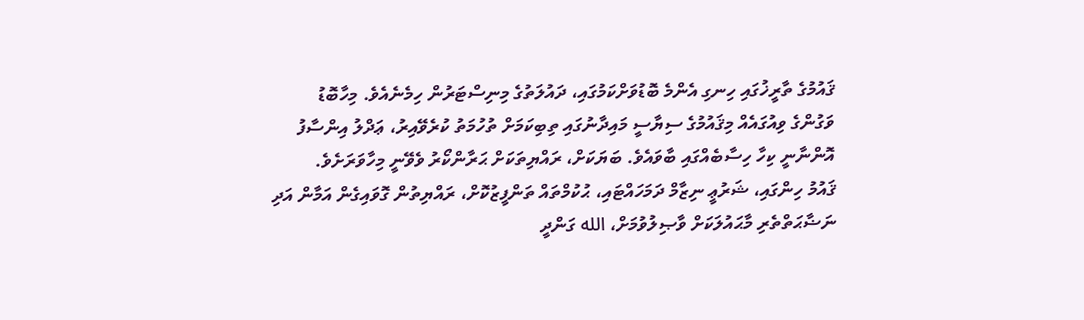ޤައުމުގެ ތާރީޚުގައި ހިނގި އެންމެ ބޮޑުވަށްކަމުގައި، ދައުލަތުގެ މިނިސްޓަރުން ހިމެނެއެވެ. މިހާބޮޑު ވަގުންގެ ވިއުގައެއް މިޤައުމުގެ ސިޔާސީ މައިދާނުގައި ތިބިކަމަށް ތުހުމަތު ކުރެވޭއިރު، ޢަދްލު އިންސާފު އޮންނާނީ ކިހާ ހިސާބެއްގައި ބާވައެވެ. ބަޔަކަށް، ރައްޔިތަކަށް ޙަރާންކޯރު ވެވޭނީ މިހާވަރަށެވެ.
ޤައުމު ހިންގައި، ޝަރުޢީ ނިޒާމް ދަމަހައްޓައި، ޙުކުމްތައް ތަންފީޒުކޮށް، ރައްޔިތުން ގޮވައިގެން އަމާން އަދި ނަޟާޙަތްތެރި މާޙައުލަކަށް ވާޞިލުވުމަށް، الله ގަންދީ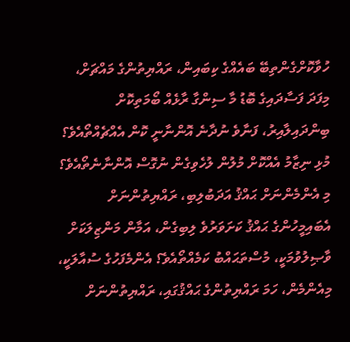ހުވާކޮށްގެންތިބޭ ބައެއްގެ ކިބައިން، ރައްޔިތުންގެ މައްޗަށް، މިފަދަ ފަސާދައިގެ ބޮޑު މާ ސިންގާ ރާޅެއް ބޯމަތިކޮށް ބިންދައިލާއިރު، ފަނާވެ ނުދާނެ އޮންނާނީ ކޮން އެއްޗެއްތޯއެވެ؟ މުޅި ނިޒާމު އެއްކޮށް މުލުން ލުހެވިގެން ނުގޮސް އޮންނާނެތޯއެވެ؟ މި އެންމެންނަށް ޙައްޤު އަދަބުލިބި، ރައްޔިތުންނަށް އެބައިމީހުންގެ ޙައްޤު ކަށަވަރުވެ ލިބިގެން، އަމާން މަންޒިލަކަށް ވާޞިލުވުމަކީ، މުސްތަޙައްބު ކަމެއްތޯއެވެ؟ އެންމެފަހުގެ ސުއާލަކީ، މިއެންމެން، ހަމަ ރައްޔިތުންގެ ޙައްޤުގައި، ރައްޔިތުންނަށް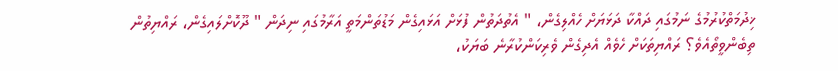ޚިދުމަތްކުރުމުގެ ނަމުގައި ދައްކާ ދަޅަޔަށް ހެއްލިގެން، " އެތުދަތުން ފުޅަށް އަޅައިގެން މަޑުތަންމަތީ އަރާމުގައި ނިދަން " ދޫކޮށްލައިގެން، ރައްޔިތުން ތިބެންވީތޯއެވެ؟ ރައްޔިތަކަށް ހެވެއް އެދިގެން ވެރިކަންކުރާނެ ބަޔަކު،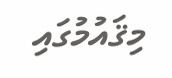މިޤައުމުގައި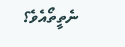ނެތީތޯއެވެ؟